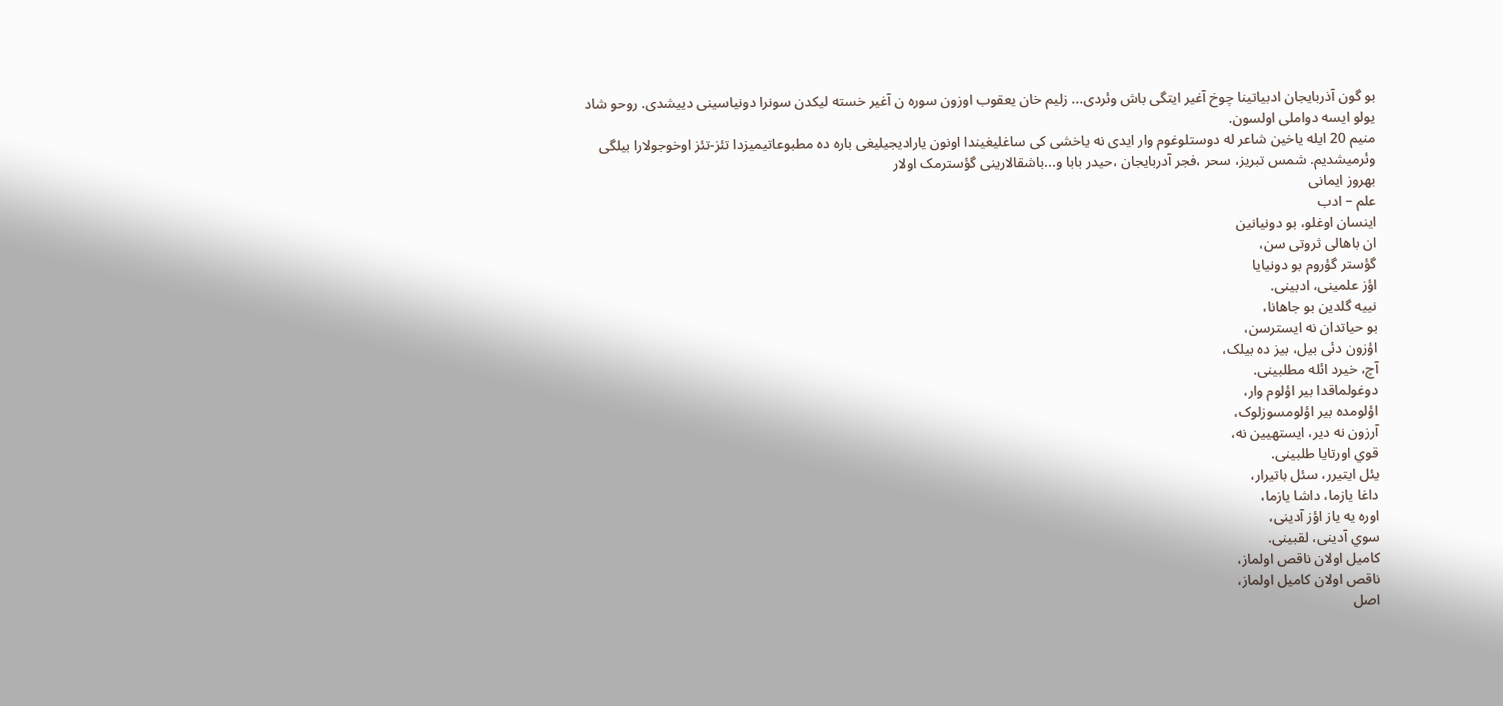بو گون آذربایجان ادبیاتینا چوخ آغیر ایتگی باش وئردی... زلیم خان یعقوب اوزون سوره ن آغیر خسته لیکدن سونرا دونیاسینی دییشدی. روحو شاد یولو ایسه دواملی اولسون.
منیم 20 ایله یاخین شاعر له دوستلوغوم وار ایدی نه یاخشی کی ساغلیغیندا اونون یارادیجیلیغی باره ده مطبوعاتیمیزدا تئز-تئز اوخوجولارا بیلگی وئرمیشدیم. شمس تبریز، سحر ،فجر آدربایجان ،حیدر بابا و...باشقالارینی گؤسترمک اولار
بهروز ایمانی
علم – ادب
اینسان اوغلو، بو دونيانین
ان باهالی ثروتی سن،
گؤستر گؤروم بو دونيايا
اؤز علمینی، ادبینی.
نیيه گلدین بو جاهانا،
بو حیاتدان نه ایسترسن،
اؤزون دئی بیل، بیز ده بیلک،
آچ، خیرد ائله مطلبینی.
دوغولماقدا بیر اؤلوم وار،
اؤلومده بیر اؤلومسوزلوک،
آرزون نه دیر، ایستهيین نه،
قوي اورتايا طلبینی.
يئل ایتیرر، سئل باتیرار،
داغا يازما، داشا يازما،
اوره يه ياز اؤز آدینی،
سوي آدینی، لقبینی.
کامیل اولان ناقص اولماز،
ناقص اولان کامیل اولماز،
اصل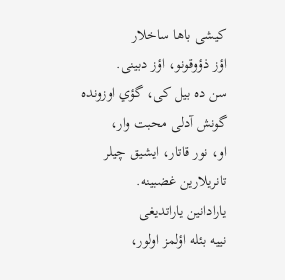کیشی باها ساخلار
اؤز ذؤوقونو، اؤز دبینی.
سن ده بیل کی، گؤي اوزونده
گونش آدلی محبت وار،
او، نور قاتار، ایشیق چیلر
تانریلارین غضبینه.
يارادانین ياراتدیغی
نیيه بئله اؤلمز اولور،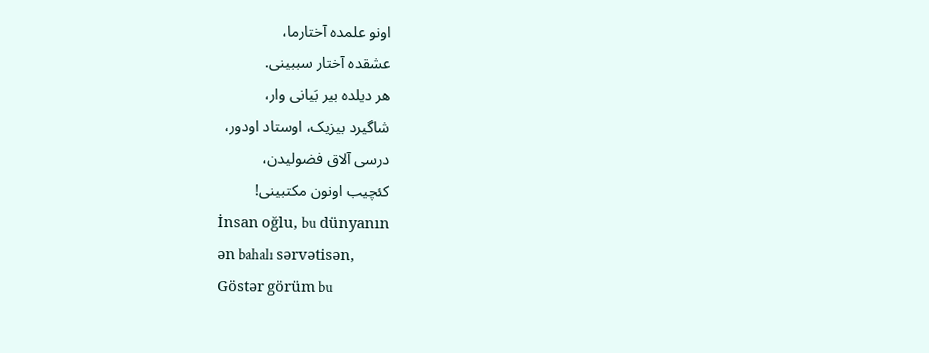اونو علمده آختارما،
عشقده آختار سببینی.
هر دیلده بیر بَيانی وار،
شاگیرد بیزیک، اوستاد اودور،
درسی آلاق فضولیدن،
کئچیب اونون مکتبینی!
İnsan oğlu, bu dünyanın
ən bahalı sərvətisən,
Göstər görüm bu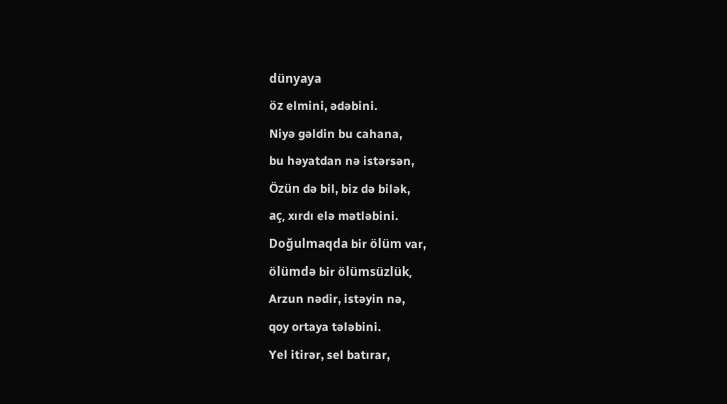dünyaya
öz elmini, ədəbini.
Niyə gəldin bu cahana,
bu həyatdan nə istərsən,
Özün də bil, biz də bilək,
aç, xırdı elə mətləbini.
Doğulmaqda bir ölüm var,
ölümdə bir ölümsüzlük,
Arzun nədir, istəyin nə,
qoy ortaya tələbini.
Yel itirər, sel batırar,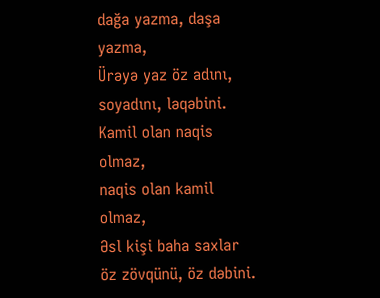dağa yazma, daşa yazma,
Ürəyə yaz öz adını,
soyadını, ləqəbini.
Kamil olan naqis olmaz,
naqis olan kamil olmaz,
Əsl kişi baha saxlar
öz zövqünü, öz dəbini.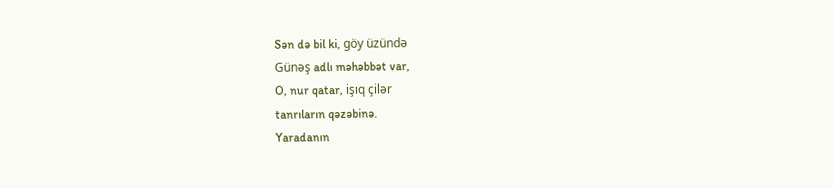Sən də bil ki, göy üzündə
Günəş adlı məhəbbət var,
O, nur qatar, işıq çilər
tanrıların qəzəbinə.
Yaradanın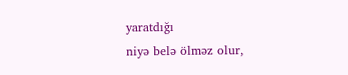yaratdığı
niyə belə ölməz olur,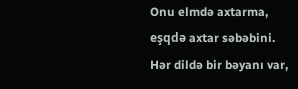Onu elmdə axtarma,
eşqdə axtar səbəbini.
Hər dildə bir bəyanı var,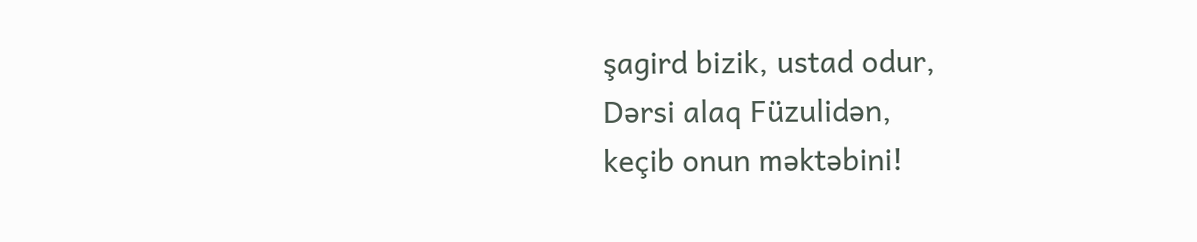şagird bizik, ustad odur,
Dərsi alaq Füzulidən,
keçib onun məktəbini!